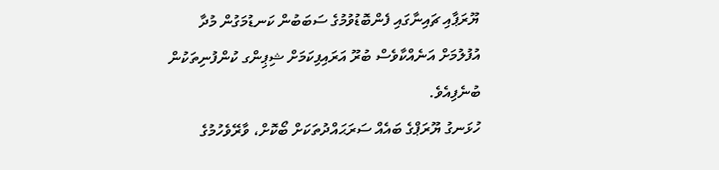ޔޫރަޕާއި ޗައިނާގައި ފެންބޮޑުވުމުގެ ސަބަބުން ކަނޑުމަގުން މުދާ އުފުލުމަށް އަނެއްކާވެސް ބުރޫ އަރައިފިކަމަށް ޝިޕިންގ ކުންފުނިތަކުން ބުނެފިއެވެ.
ހުޅަނގު ޔޫރަޕްގެ ބައެއް ސަރަޙައްދުތަކަށް ބޯކޮށް، ވާރޭވެހުމުގެ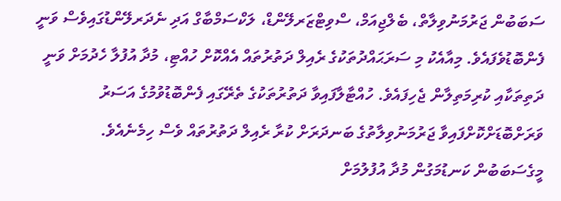ސަބަބުން ޖަރުމަނުވިލާތް، ބެލްޖިއަމް، ސްވިޓްޒަރލޭންޑް، ލަކްސަމްބާގް އަދި ނެދަރލޭންޑުގައިވެސް ވަނީ ފެންބޮޑުވެފައެވެ. މިއާއެކު މި ސަރަޙައްދުތަކުގެ ރެއިލް ދަތުރުތައް އެއްކޮށް ހުއްޓި، މުދާ އުފުލާ ހެދުމަށް ވަނީ ދަތިތަކާއި ކުރިމަތިލާން ޖެހިފައެވެ. ހުއްޓާލާފައިވާ ދަތުރުތަކުގެ ތެރޭގައި ފެންބޮޑުވުމުގެ އަސަރު ވަރަށްބޮޑަށްކޮށްފައިވާ ޖަރުމަނުވިލާތުގެ ބަނދަރަށް ކުރާ ރެއިލް ދަތުރުތައް ވެސް ހިމެނެއެވެ.
މީގެސަބަބުން ކަނޑުމަގުން މުދާ އުފުލުމަށް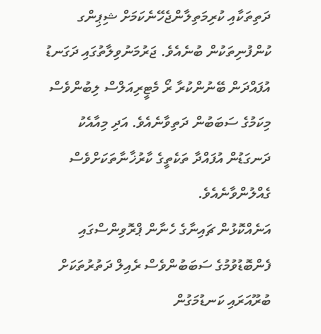ދަތިތަކާއި ކުރިމަތިލާންޖެހޭނެކަމަށް ޝިޕިންގ ކުންފުނިތަކުން ބުނެއެވެ. ޖަރުމަނުވިލާތުގައި ދަގަނޑު އުފައްދަން ބޭނުންކުރާ ރޯ މެޓީރިއަލްސް ލިބުންވެސް މިކަމުގެ ސަބަބުން ދަތިވާނެއެވެ. އަދި މިއާއެކު ދަނގަޑުން އުފައްދާ ތަކެތީގެ ކާރުޚާނާތަކަށްވެސް ގެއްލުންވާނެއެވެ.
އަނެއްކޮޅުން ޗައިނާގެ ހެނާން ޕްރޮވިންސްގައި ފެންބޮޑުވުމުގެ ސަބަބުންވެސް ރެއިލް ދަތުރުތަކަށް ބުރޫއަރައި ކަނޑުމަގުން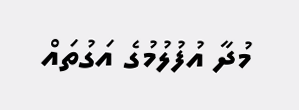މުދާ އުފުލުމުގެ އަގުތައް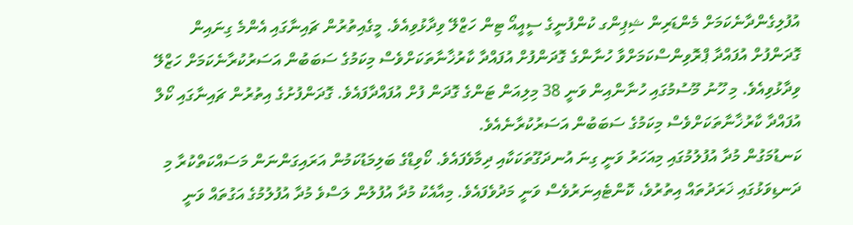އުފުލިގެންދާނެކަމަށް މެންޑަރިން ޝިޕިންގ ކުންފުނީގެ ސީއީއޯ ޓިން ހަޒްލޭ ވިދާޅުވިއެވެ. މީގެއިތުރުން ޗައިނާގައި އެންމެ ގިނައިން ގޮދަންފުށް އުފައްދާ ޕްރޮވިންސްކަމަށްވާ ހުނާންގެ ގޮދަންފުށް އުފައްދާ ކާރުޚާނާތަކަށްވެސް މިކަމުގެ ސަބަބުން އަސަރުކުރާނެކަމަށް ހަޒްލޭ ވިދާޅުވިއެވެ. މި ހޫނު މޫސުމުގައި ހުނާންއިން ވަނީ 38 މިލިއަން ޓަންގެ ގޮދަން ފުށް އުފައްދާފައެވެ. ގޮދަންފުށުގެ އިތުރުން ޗައިނާގައި ކޯލް އުފައްދާ ކާރުޚާނާތަކަށްވެސް މިކަމުގެ ސަބަބުން އަސަރުކުރާނެއެވެ.
ކަނޑުމަގުން މުދާ އުފުލުމުގައި މިއަހަރު ވަނީ ގިނަ އުނދަގޫތަކަކާއި ދިމާވެފައެވެ. ކޯވިޑްގެ ބަލިމަޑުކަމުން އަރައިގަންނަން މަސައްކަތްކުރާ މި ދަނޑިވަޅުގައި ޚަރަދުތައް އިތުރުވެ، ކޮންޓެއިނަރުވެސް ވަނީ މަދުވެފައެވެ. މިއާއެކު މުދާ އުފުލުން ލަސްވެ މުދާ އުފުލުމުގެ އަގުތައް ވަނީ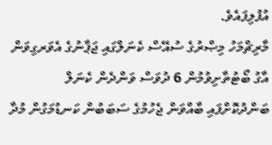އުފުލިފައެވެ.
މާރިޗްމަހު މިޞްރުގެ ސުއޭސް ކެނަލްގައި ޖަޕާނުގެ އެވަރގިވަން އާގު ބޯޓުތާށިވުމުން 6 ދުވަސް ވަންދެން ކެނަލް ބަންދުކޮށްފައި ބާއްވަން ޖެހުމުގެ ސަބަބުން ކަނޑުމަގުން މުދާ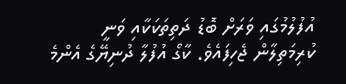އުފުލުމުގައި ވަރަށް ބޮޑު ދަތިތަކަކާއި ވަނީ ކުރިމަތިލާން ޖެހިފައެވެ. ކާގޯ އުފުލާ ދުނިޔޭގެ އެންމެ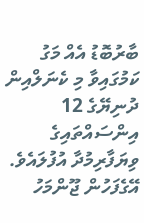ބާރުބޮޑު އެއް މަގު ކަމުގައިވާ މި ކެނަލްއިން ދުނިޔޭގެ 12 އިންސައްތައިގެ ވިޔަފާރިމުދާ އުފުލައެވެ.
އޭގެފަހުން ޖޫންމަހު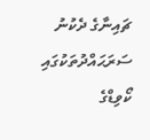ޗައިނާގެ ދެކުނު ސަރަޙައްދުތަކުގައި ކޯވިޑްގެ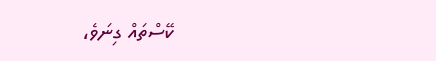ކޭސްތައް ގިނަވެ،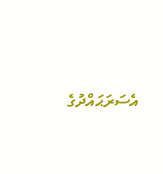އެސަރަޙައްދުގެ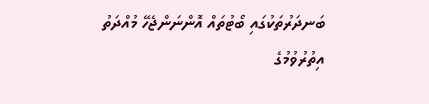ބަނދަރުތަކުގައި ބޯޓުތައް އޮންނަންޖެހޭ މުއްދަތު އިތުރުވުމުގެ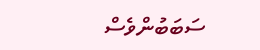ސަބަބުންވެސް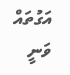އަގުތައް ވަނީ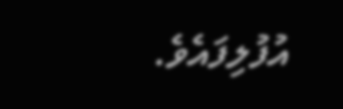އުފުލިފައެވެ.